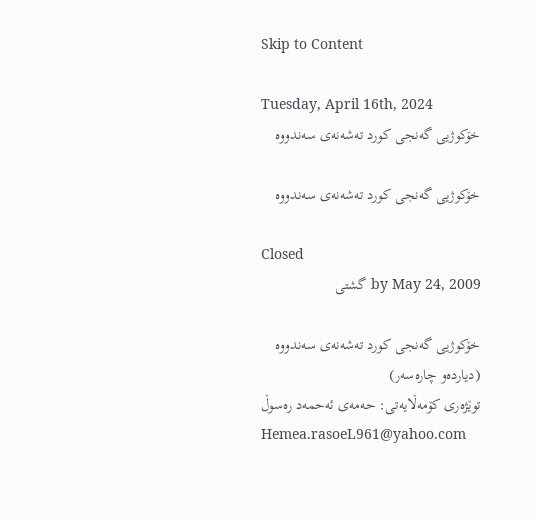Skip to Content

Tuesday, April 16th, 2024
خۆكوژیی گه‌نجی كورد ته‌شه‌نه‌ی سه‌ندووه‌

خۆكوژیی گه‌نجی كورد ته‌شه‌نه‌ی سه‌ندووه‌

Closed
by May 24, 2009 گشتی

خۆكوژیی گه‌نجی كورد ته‌شه‌نه‌ی سه‌ندووه‌
(دیارده‌و چاره‌سه‌ر)
توێژه‌ری كۆمه‌ڵایه‌تی: حه‌مه‌ی ئه‌حمه‌د ره‌سوڵ
Hemea.rasoeL961@yahoo.com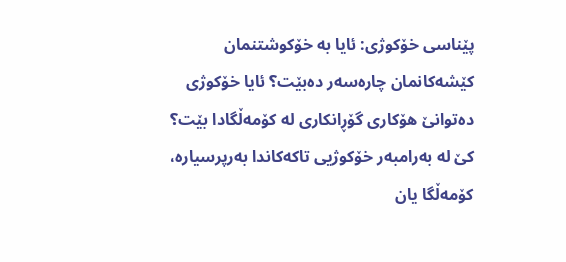پێناسی خۆكوژی: ئایا به‌ خۆكوشتنمان‌ كێشه‌كانمان چاره‌سه‌ر ده‌بێت؟ ئایا خۆكوژی‌ ده‌توانێ‌ هۆكاری‌ گۆڕانكاری‌ له‌ كۆمه‌ڵگادا بێت؟ كێ‌ له‌ به‌رامبه‌ر خۆكوژیی‌ تاكه‌كاندا به‌رپرسیاره‌، كۆمه‌ڵگا یان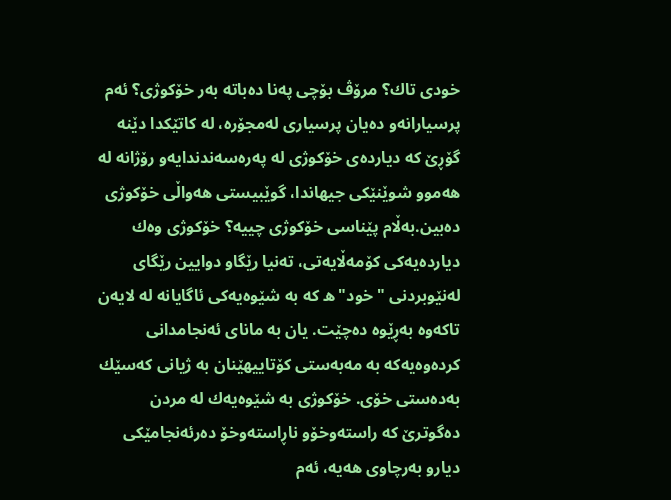خودی‌ تاك؟ مرۆڤ بۆچی‌ په‌نا ده‌باته‌ به‌ر خۆكوژی‌؟ ئه‌م پرسیارانه‌‌و ده‌یان پرسیاری‌ له‌مجۆره‌، له‌ كاتێكدا دێنه‌ گۆڕێ‌ كه‌ دیارده‌ی‌ خۆكوژی‌ له‌ په‌ره‌سه‌ندندایه‌‌و رۆژانه‌ له‌ هه‌موو شوێنێكی‌ جیهاندا، گوێبیستی‌ هه‌واڵی‌ خۆكوژی‌ ده‌بین.به‌ڵام پێناسی خۆكوژی‌ چییه‌؟ خۆكوژی‌ وه‌ك دیارده‌یه‌كی‌ كۆمه‌ڵایه‌تی‌، ته‌نیا رێگا‌و دوایین رێگای‌ له‌نێوبردنی‌ "خود"ه‌ كه‌ به‌ شێوه‌یه‌كی‌ ئاگایانه‌ له‌ لایه‌ن تاكه‌وه‌ به‌ڕێوه‌ ده‌چێت. یان به‌ مانای‌ ئه‌نجامدانی‌ كرده‌وه‌یه‌كه‌ به‌ مه‌به‌ستی‌ كۆتاییهێنان به‌ ژیانی‌ كه‌سێك به‌ده‌ستی‌ خۆی‌. خۆكوژی‌ به‌ شێوه‌یه‌ك له‌ مردن ده‌گوترێ‌ كه‌ راسته‌وخۆ‌و ناڕاسته‌وخۆ ده‌رئه‌نجامێكی‌ دیار‌و به‌رچاوی‌ هه‌یه‌، ئه‌م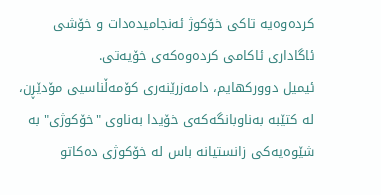كرده‌وه‌یه‌ تاكی‌ خۆكوژ ئه‌نجامیده‌دا‌ت و خۆشی‌ ئاگاداری‌ ئاكامی‌ كرده‌وه‌كه‌ی‌ خۆیه‌تی‌.
ئیمیل دووركهایم، دامه‌زرێنه‌ری‌ كۆمه‌ڵناسیی‌ مۆدێڕن، له‌ كتێبه‌ به‌ناوبانگه‌كه‌ی‌ خۆیدا به‌ناوی‌ "خۆكوژی‌" به‌ شێوه‌یه‌كی‌ زانستیانه‌ باس له‌ خۆكوژی‌ ده‌كا‌تو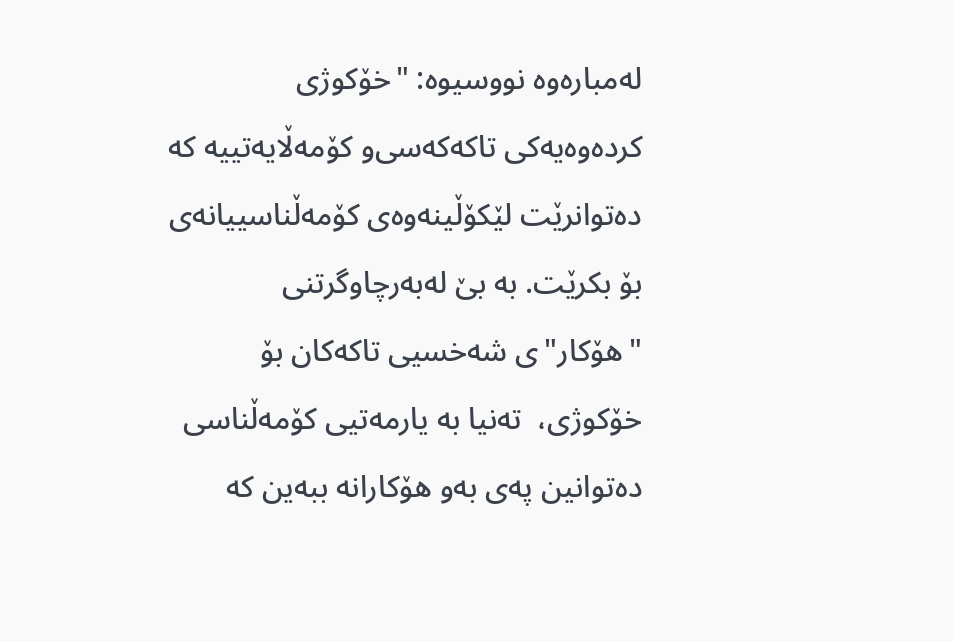له‌مباره‌وه‌ نووسیوه‌‌: "خۆكوژی‌ كرده‌وه‌یه‌كی‌ تاكه‌كه‌سی‌‌و كۆمه‌ڵایه‌تییه‌ كه‌ ده‌توانرێت‌ لێكۆڵینه‌وه‌ی‌ كۆمه‌ڵناسییانه‌ی‌ بۆ بكرێت. به‌ بێ‌ له‌به‌رچاوگرتنی‌ "هۆكار"ی‌ شه‌خسیی‌ تاكه‌كان بۆ خۆكوژی‌،  ته‌نیا به‌ یارمه‌تیی‌ كۆمه‌ڵناسی‌ ده‌توانین په‌ی‌ به‌و هۆكارانه‌ ببه‌ین كه‌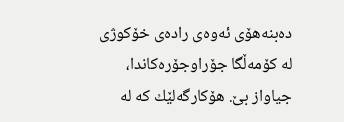ده‌بنه‌هۆی‌ ئه‌وه‌ی‌ راده‌ی‌ خۆكوژی‌ له‌ كۆمه‌ڵگا جۆراوجۆره‌كاندا، جیاواز بێ‌. هۆكارگه‌لێك كه‌ له‌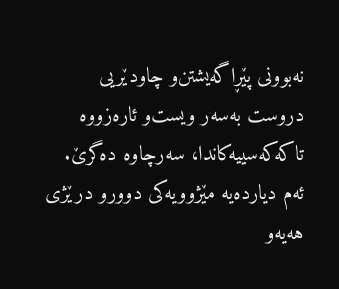نه‌بوونی‌ پێڕاگه‌یشتن‌و چاودێریی‌ دروست به‌سه‌ر ویست‌و ئاره‌زووه‌ تاكه‌كه‌سییه‌كاندا، سه‌رچاوه‌ ده‌گرێ‌.
ئه‌م دیارده‌یه‌ مێژوویه‌كی‌ دوور‌و درێژی‌ هه‌یه‌‌و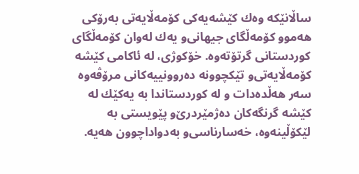ساڵانێكه‌ وه‌ك كێشه‌یه‌كی‌ كۆمه‌ڵایه‌تی‌ به‌رۆكی‌ هه‌موو كۆمه‌ڵگای‌ جیهانی‌‌و یه‌ك له‌وان كۆمه‌ڵگای‌ كوردستانی‌ گرتۆته‌وه‌. خۆكوژی‌، له‌ ئاكامی‌ كێشه‌ كۆمه‌ڵایه‌تی‌‌و تێكچوونه‌ ده‌روونییه‌كانی‌ مرۆڤه‌وه‌ سه‌ر هه‌ڵد‌ه‌دات ‌و له‌ كوردستاندا به‌ یه‌كێك له‌ كێشه‌ گرنگه‌كان ده‌ژمێردرێ‌‌و پێویستی‌ به‌ لێكۆڵینه‌وه‌، خه‌سارناسی‌‌و به‌دواداچوون هه‌یه‌.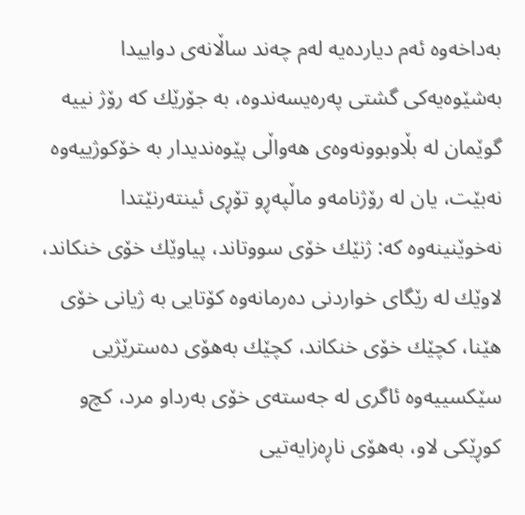به‌داخه‌وه‌ ئه‌م دیارده‌یه‌ له‌م چه‌ند ساڵانه‌ی‌ دوایید‌ا به‌شێوه‌یه‌كی‌ گشتی‌ په‌ره‌یسه‌ندوه‌، به‌ جۆرێك كه‌ رۆژ نییه‌ گوێمان له‌ بڵاوبوونه‌وه‌ی‌ هه‌واڵی‌ پێوه‌ندیدار به‌ خۆكوژییه‌وه‌ نه‌بێت‌، یان له‌ رۆژنامه‌‌و ماڵپه‌ڕ‌و تۆڕی‌ ئینته‌رنێتدا نه‌خوێنینه‌وه‌ كه‌: ژنێك خۆی‌ سووتاند، پیاوێك خۆی‌ خنكاند، لاوێك له‌ رێگای‌ خواردنی‌ ده‌رمانه‌وه‌ كۆتایی‌ به‌ ژیانی‌ خۆی‌ هێنا، كچێك خۆی‌ خنكاند، كچێك به‌هۆی‌ ده‌سترێژیی‌ سێكسییه‌وه‌ ئاگری‌ له‌ جه‌سته‌ی‌ خۆی‌ به‌ردا‌و مرد، كچ‌و كوڕێكی‌ لاو، به‌هۆی‌ ناڕه‌زایه‌تیی‌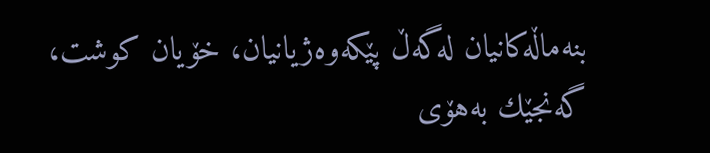بنه‌ماڵه‌كانیان له‌گه‌ڵ‌ پێكه‌وه‌ژیانیان، خۆیان كوشت، گه‌نجێك به‌هۆی‌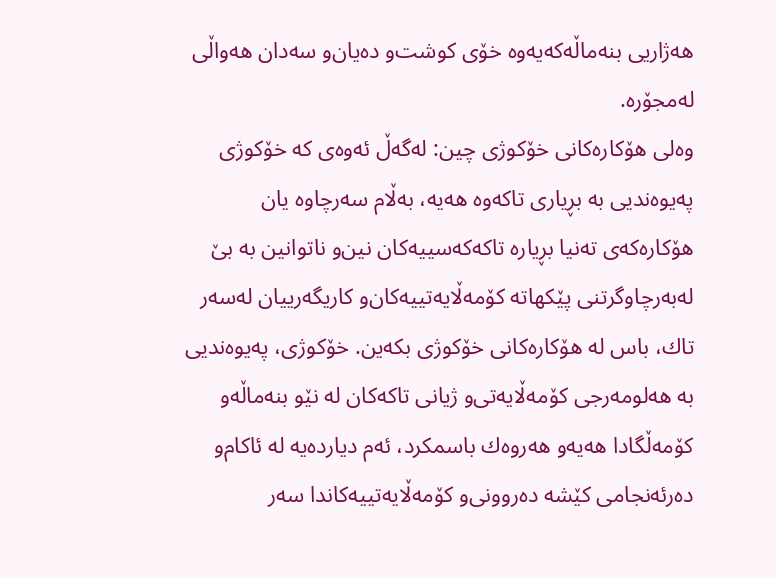هه‌ژاریی‌ بنه‌ماڵه‌كه‌یه‌وه‌ خۆی‌ كوشت‌و ده‌یان‌و سه‌دان هه‌واڵی‌ له‌مجۆره‌.
وه‌لی هۆكاره‌كانی‌ خۆكوژی چین: له‌گه‌ڵ‌ ئه‌وه‌ی‌ كه‌ خۆكوژی‌ په‌یوه‌ندیی‌ به‌ بڕیاری‌ تاكه‌وه‌ هه‌یه‌، به‌ڵام سه‌رچاوه‌ یان هۆكاره‌كه‌ی‌ ته‌نیا بڕیاره‌ تاكه‌كه‌سییه‌كان نین‌و ناتوانین به‌ بێ‌ له‌به‌رچاوگرتنی‌ پێكهاته‌ كۆمه‌ڵایه‌تییه‌كان‌و كاریگه‌رییان له‌سه‌ر تاك، باس له‌ هۆكاره‌كانی‌ خۆكوژی‌ بكه‌ین. خۆكوژی‌، په‌یوه‌ندیی‌ به‌ هه‌لومه‌رجی‌ كۆمه‌ڵایه‌تی‌‌و ژیانی‌ تاكه‌كان له‌ نێو بنه‌ماڵه‌‌و كۆمه‌ڵگادا هه‌یه‌‌و هه‌روه‌ك باسمكرد، ئه‌م دیارده‌یه‌ له‌ ئاكام‌و ده‌رئه‌نجامی‌ كێشه‌ ده‌روونی‌‌و كۆمه‌ڵایه‌تییه‌كاندا سه‌ر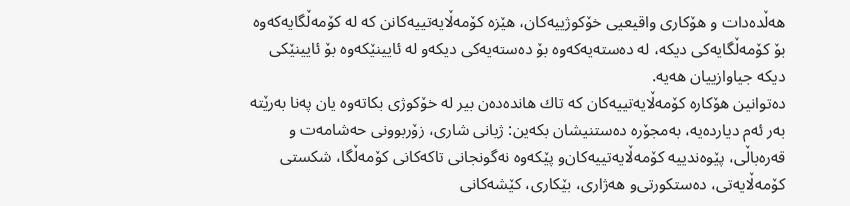هه‌ڵد‌ه‌دات ‌و هۆكاری‌ واقیعیی‌ خۆكوژییه‌كان، هێزه‌ كۆمه‌ڵایه‌تییه‌كانن كه‌ له‌ كۆمه‌ڵگایه‌كه‌وه‌ بۆ كۆمه‌ڵگایه‌كی‌ دیكه‌، له‌ ده‌سته‌یه‌كه‌وه‌ بۆ ده‌سته‌یه‌كی‌ دیكه‌‌و له‌ ئایینێكه‌وه‌ بۆ ئایینێكی‌ دیكه‌ جیاوازییان هه‌یه‌.
ده‌توانین هۆكاره‌ كۆمه‌ڵایه‌تییه‌كان كه‌ تاك هانده‌ده‌ن بیر له‌ خۆكوژی‌ بكاته‌وه‌ یان په‌نا به‌رێته‌ به‌ر ئه‌م دیارده‌یه‌، به‌مجۆره‌ ده‌ستنیشان بكه‌ین: ژیانی‌ شاری‌، زۆربوونی‌ حه‌شامه‌ت و قه‌ره‌باڵی، پێوه‌ندییه‌ كۆمه‌ڵایه‌تییه‌كان‌و پێكه‌وه‌ نه‌گونجانی‌ تاكه‌كانی‌ كۆمه‌ڵگا، شكستی‌ كۆمه‌ڵایه‌تی‌، ده‌ستكورتی‌‌و هه‌ژاری‌، بێكاری‌، كێشه‌كانی‌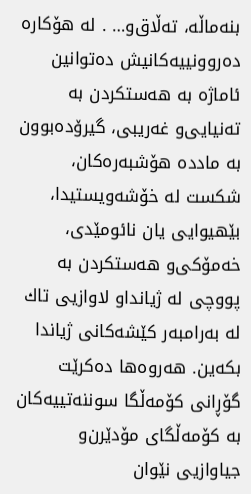بنه‌ماڵه‌، ته‌ڵاق‌و… . له‌ هۆكاره‌ ده‌روونییه‌كانیش ده‌توانین ئاماژه‌ به‌ هه‌ستكردن به‌ ته‌نیایی‌‌و غه‌ریبی‌، گیرۆده‌بوون به‌ مادده‌ هۆشبه‌ره‌كان، شكست له‌ خۆشه‌ویستید‌ا، بێهیوایی‌ یان نائومێدی‌، خه‌مۆكی‌‌و هه‌ستكردن به‌ پووچی‌ له‌ ژیاندا‌و لاوازیی‌ تاك له‌ به‌رامبه‌ر كێشه‌كانی‌ ژیاندا بكه‌ین. هه‌روه‌ها ده‌كرێت‌ گۆڕانی‌ كۆمه‌ڵگا سوننه‌تییه‌كان به‌ كۆمه‌ڵگای‌ مۆدێرن‌و جیاوازیی‌ نێوان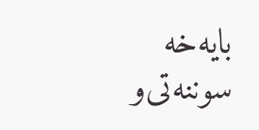بایه‌خه‌ سوننه‌تی‌‌و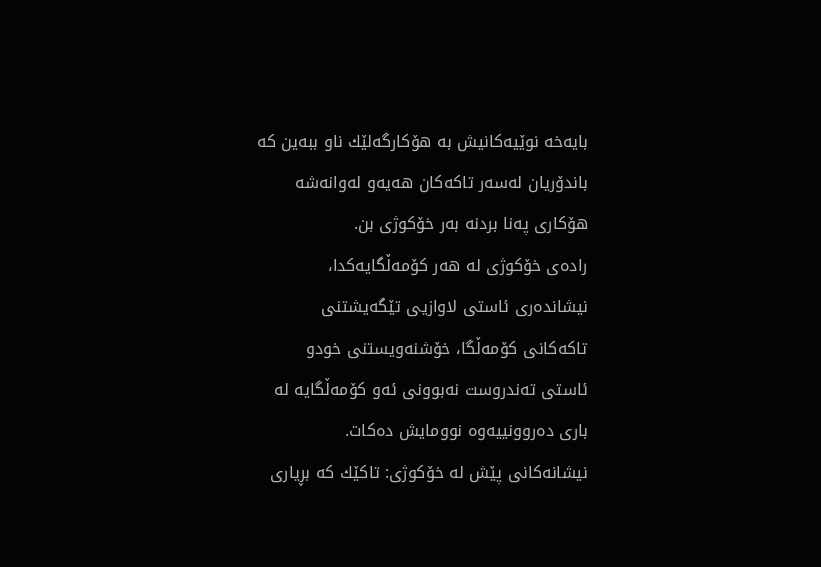بایه‌خه‌ نوێیه‌كانیش به‌ هۆكارگه‌لێك ناو ببه‌ین كه‌ باندۆریان له‌سه‌ر تاكه‌كان هه‌یه‌‌و له‌وانه‌شه‌ هۆكاری‌ په‌نا بردنه‌ به‌ر خۆكوژی‌ بن.
راده‌ی‌ خۆكوژی‌ له‌ هه‌ر كۆمه‌ڵگایه‌كدا، نیشانده‌ری‌ ئاستی‌ لاوازیی‌ تێگه‌یشتنی‌ تاكه‌كانی‌ كۆمه‌ڵگا، خۆشنه‌ویستنی‌ خود‌و ئاستی‌ ته‌ندروست نه‌بوونی‌ ئه‌و كۆمه‌ڵگایه‌ له‌ باری‌ ده‌روونییه‌وه‌ نوومایش ده‌كات.
نیشانه‌كانی‌ پێش له‌ خۆكوژی: تاكێك كه‌ بڕیاری‌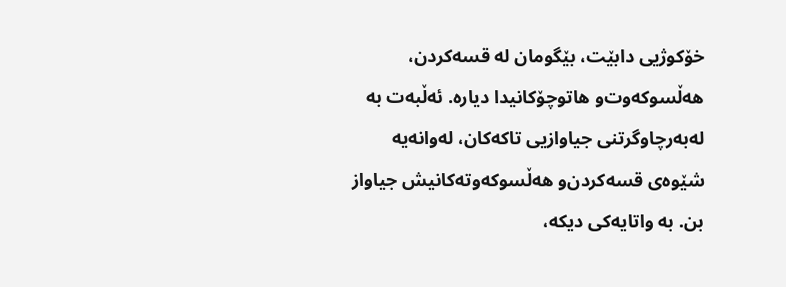خۆكوژیی‌ دابێت‌، بێگومان له‌ قسه‌كردن، هه‌ڵسوكه‌وت‌و هاتوچۆكانیدا دیاره‌. ئه‌ڵبه‌ت به‌ له‌به‌رچاوگرتنی‌ جیاوازیی‌ تاكه‌كان، له‌وانه‌یه‌ شێوه‌ی‌ قسه‌كردن‌و هه‌ڵسوكه‌وته‌كانیش جیاواز بن. به‌ واتایه‌كی‌ دیكه‌،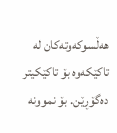هه‌ڵسوكه‌وته‌كان له‌ تاكێكه‌وه‌ بۆ تاكێكیتر ده‌گۆڕێن. بۆ نموونه‌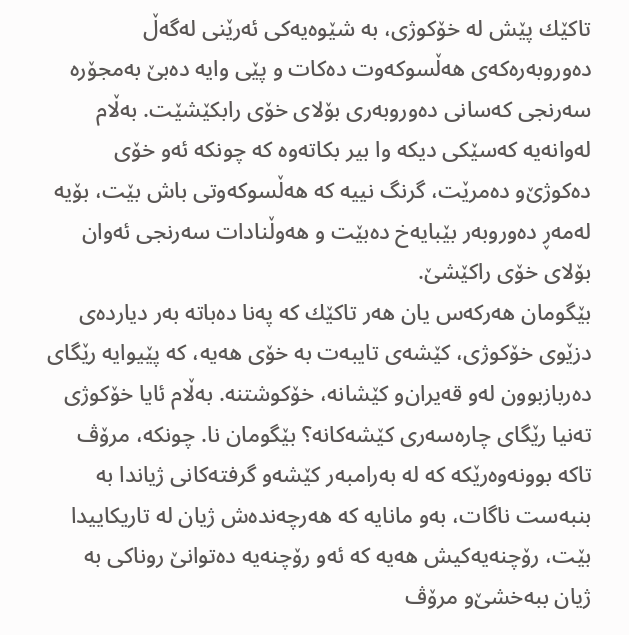تاكێك پێش له‌ خۆكوژی‌، به‌ شێوه‌یه‌كی‌ ئه‌رێنی‌ له‌گه‌ڵ‌ ده‌ور‌وبه‌ره‌كه‌ی‌ هه‌ڵسوكه‌وت ده‌كا‌ت و پێی‌ وایه‌ ده‌بێ‌ به‌مجۆره‌ سه‌رنجی‌ كه‌سانی‌ ده‌ور‌وبه‌ری‌ بۆلای‌ خۆی‌ رابكێشێت‌. به‌ڵام له‌وانه‌یه‌ كه‌سێكی‌ دیكه‌ وا بیر بكاته‌وه‌ كه‌ چونكه‌ ئه‌و خۆی‌ ده‌كوژێ‌‌و ده‌مرێت، گرنگ نییه‌ كه‌ هه‌ڵسوكه‌وتی‌ باش بێت‌، بۆیه‌ له‌مه‌ڕ ده‌ور‌وبه‌ر بێبایه‌خ ده‌بێت و هه‌وڵنادات سه‌رنجی‌ ئه‌وان بۆلای‌ خۆی‌ راكێشێ‌.
بێگومان هه‌ركه‌س یان هه‌ر تاكێك كه‌ په‌نا ده‌باته‌ به‌ر دیارده‌ی‌ دزێوی‌ خۆكوژی‌، كێشه‌ی‌ تایبه‌ت به‌ خۆی‌ هه‌یه‌، كه‌ پێیوایه‌ رێگای‌ ده‌ربازبوون له‌و قه‌یران‌و كێشانه‌، خۆكوشتنه‌. به‌ڵام ئایا خۆكوژی‌ ته‌نیا رێگای‌ چاره‌سه‌ری‌ كێشه‌كانه‌؟ بێگومان نا. چونكه‌، مرۆڤ تاكه‌ بوونه‌وه‌رێكه‌ كه‌ له‌ به‌رامبه‌ر كێشه‌‌و گرفته‌كانی‌ ژیاندا به‌ بنبه‌ست ناگات، به‌و مانایه‌ كه‌ هه‌رچه‌نده‌ش ژیان له‌ تاریكاییدا بێت‌، رۆچنه‌یه‌كیش هه‌یه‌ كه‌ ئه‌و رۆچنه‌یه‌ ده‌توانێ‌ روناكی‌ به‌ ژیان ببه‌خشێ‌‌و مرۆڤ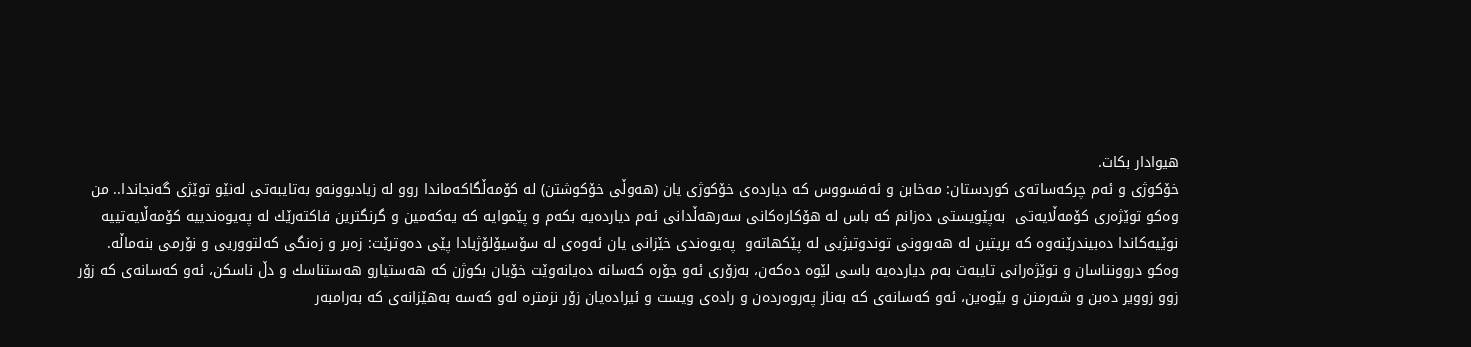هیوادار بكات.
خۆكوژی و ئه‌م چركه‌ساته‌ی كوردستان: مه‌خابن و ئه‌فسووس كه‌ دیارده‌ی خۆكوژی یان (هه‌وڵی خۆكوشتن) له‌ كۆمه‌ڵگاكه‌ماندا روو له‌ زیادبوونه‌و به‌تایبه‌تی له‌نێو توێژی گه‌نجاندا.. من وه‌كو توێژه‌ری كۆمه‌ڵایه‌تی  به‌پێویستی ده‌زانم كه‌ باس له‌ هۆكاره‌كانی سه‌رهه‌ڵدانی ئه‌م دیارده‌یه‌ بكه‌م و پێموایه‌ كه‌ یه‌كه‌مین و گرنگترین فاكته‌رێك له‌ په‌یوه‌ندییه‌ كۆمه‌ڵایه‌تییه‌ نوێیه‌كاندا ده‌بیندرێنه‌وه‌ كه‌ بریتین له‌ هه‌بوونی توندوتیژیی له‌ پێكهاته‌و  په‌یوه‌ندی خێزانی یان ئه‌وه‌ی له‌ سۆسیۆلۆژیادا پێی ده‌وترێت: زه‌بر و زه‌نگی كه‌لتووریی و نۆرمی بنه‌ماڵه‌.
وه‌كو دروونناسان و توێژه‌رانی تایبه‌ت به‌م دیارده‌یه‌ باسی لێوه‌ ده‌كه‌ن، به‌زۆری ئه‌و جۆره‌ كه‌سانه‌ ده‌یانه‌وێت خۆیان بكوژن كه‌ هه‌ستیارو هه‌ستناسك و دڵ ناسكن، ئه‌و كه‌سانه‌ی كه‌ زۆر زوو زوویر ده‌بن و شه‌رمنن و بێوه‌ین، ئه‌و كه‌سانه‌ی كه‌ به‌ناز په‌روه‌رده‌ن و راده‌ی ویست و ئیراده‌یان زۆر نزمتره‌ له‌و كه‌سه‌ به‌هێزانه‌ی كه‌ به‌رامبه‌ر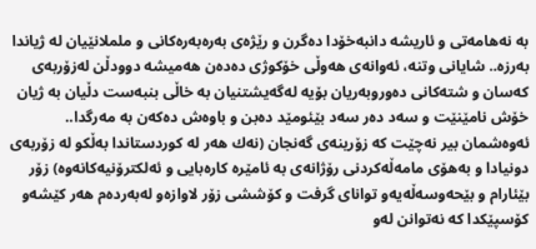به‌ نه‌هامه‌تی و ئاریشه‌ دانبه‌خۆدا ده‌گرن و رێژه‌ی به‌ره‌به‌ره‌كانی و ململانێیان له‌ ژیاندا به‌رزه‌.. شایانی وتنه‌، ئه‌وانه‌ی هه‌وڵی خۆكوژی ده‌ده‌ن هه‌میشه‌ دوودڵن له‌زۆربه‌ی كه‌سان و شته‌كانی ده‌وروبه‌ریان بۆیه‌ له‌گه‌یشتنیان به‌ خاڵی بنبه‌ست دڵیان به‌ ژیان  خۆش نامێنێت و سه‌د ده‌ر سه‌د بێئومێد ده‌بن و باوه‌ش ده‌كه‌ن به‌ مه‌رگدا..
ئه‌وه‌شمان بیر نه‌چێت كه‌ زۆرینه‌ی گه‌نجان (نه‌ك هه‌ر له‌ كوردستاندا به‌ڵكو له‌ زۆربه‌ی دونیادا و به‌هۆی مامه‌ڵه‌كردنی رۆژانه‌ی به‌ ئامێره‌ كاره‌بایی و ئه‌لكترۆنیه‌كانه‌وه‌) زۆر بێئارام و بێحه‌وسه‌ڵه‌یه‌و توانای گرفت و كۆششی زۆر لاوازه‌و له‌به‌رده‌م هه‌ر كێشه‌و كۆسپێكدا كه‌ نه‌توانن له‌و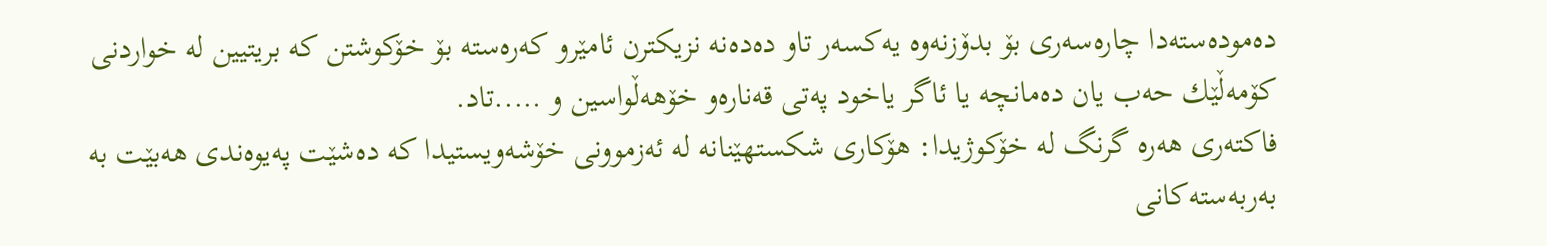ده‌موده‌سته‌دا چاره‌سه‌ری بۆ بدۆزنه‌وه‌ یه‌كسه‌ر تاو ده‌ده‌نه‌ نزیكترن ئامێرو كه‌ره‌سته‌ بۆ خۆكوشتن كه‌ بریتیین له‌ خواردنی كۆمه‌ڵێك حه‌ب یان ده‌مانچه‌ یا ئاگر یاخود په‌تی قه‌ناره‌و خۆهه‌ڵواسین و …..تاد.
فاكته‌ری هه‌ره‌ گرنگ له‌ خۆكوژیدا: هۆكاری شكستهێنانه‌ له‌ ئه‌زموونی خۆشه‌ویستیدا كه‌ ده‌شێت په‌یوه‌ندی هه‌بێت به‌ به‌ربه‌سته‌كانی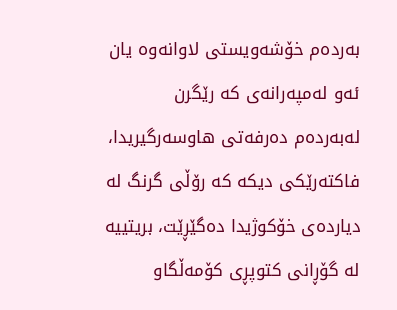به‌رده‌م خۆشه‌ویستی لاوانه‌وه‌ یان ئه‌و له‌مپه‌رانه‌ی كه‌ رێگرن له‌به‌رده‌م ده‌رفه‌تی هاوسه‌رگیریدا، فاكته‌رێكی دیكه‌ كه‌ رۆڵی گرنگ له‌ دیارده‌ی خۆكوژیدا ده‌گێڕێت، بریتییه‌ له‌ گۆڕانی كتوپڕی كۆمه‌ڵگاو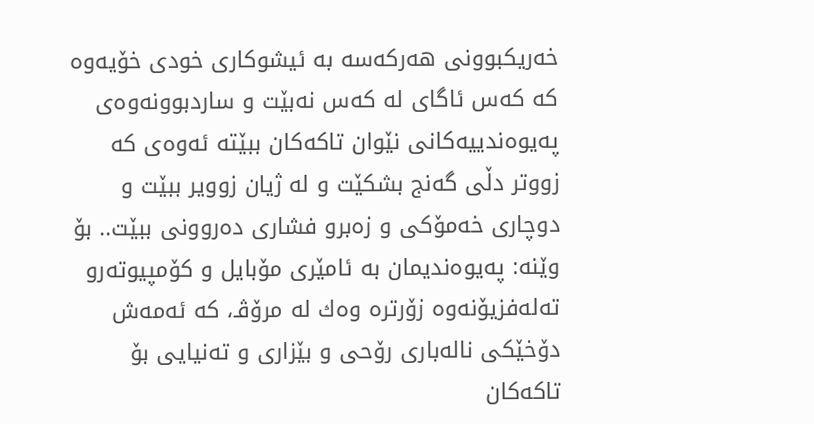خه‌ریكبوونی هه‌ركه‌سه‌ به‌ ئیشوكاری خودی خۆیه‌وه‌ كه‌ كه‌س ئاگای له‌ كه‌س نه‌بێت و ساردبوونه‌وه‌ی په‌یوه‌ندییه‌كانی نێوان تاكه‌كان ببێته‌ ئه‌وه‌ی كه‌ زووتر دڵی گه‌نج بشكێت و له‌ ژیان زوویر ببێت و دوچاری خه‌مۆكی و زه‌برو فشاری ده‌روونی ببێت.. بۆ وێنه‌: په‌یوه‌ندیمان به‌ ئامێری مۆبایل و كۆمپیوته‌رو ته‌له‌فزیۆنه‌وه‌ زۆرتره‌ وه‌ك له‌ مرۆڤـ، كه‌ ئه‌مه‌ش دۆخێكی ناله‌باری رۆحی و بێزاری و ته‌نیایی بۆ تاكه‌كان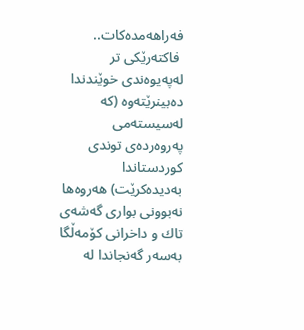فه‌راهه‌مده‌كات..
 فاكته‌رێكی تر له‌په‌یوه‌ندی خوێندندا ده‌بینرێته‌وه‌ (كه‌ له‌سیسته‌می په‌روه‌رده‌ی توندی كوردستاندا به‌دیده‌كرێت) هه‌روه‌ها نه‌بوونی بواری گه‌شه‌ی تاك و داخرانی كۆمه‌ڵگا به‌سه‌ر گه‌نجاندا له‌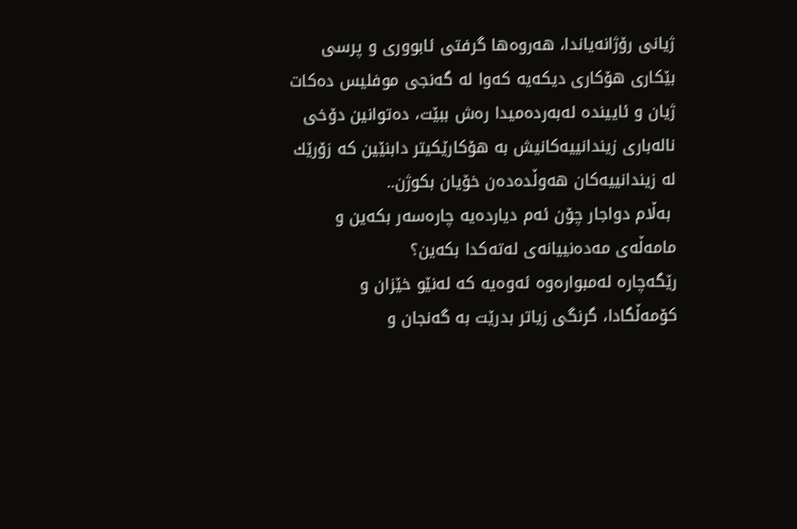ژیانی رۆژانه‌یاندا، هه‌روه‌ها گرفتی ئابووری و پرسی بێكاری هۆكاری دیكه‌یه‌ كه‌وا له‌ گه‌نجی موفلیس ده‌كات ژیان و ئایینده‌ له‌به‌رده‌میدا ره‌ش ببێت، ده‌توانین دۆخی ناله‌باری زیندانییه‌كانیش به‌ هۆكارێكیتر دابنێین كه‌ زۆرێك له‌ زیندانییه‌كان هه‌وڵده‌ده‌ن خۆیان بكوژن..
 به‌ڵام دواجار چۆن ئه‌م دیارده‌یه‌ چاره‌سه‌ر بكه‌ین و مامه‌ڵه‌ی مه‌ده‌نییانه‌ی له‌ته‌كدا بكه‌ین؟
رێگه‌چاره‌ له‌مبواره‌وه‌ ئه‌وه‌یه‌ كه‌ له‌نێو خێزان و كۆمه‌ڵگادا، گرنگی زیاتر بدرێت به‌ گه‌نجان و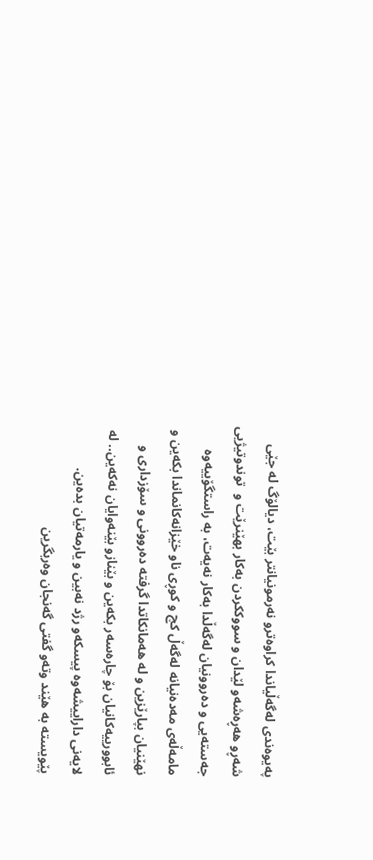په‌یوه‌ندی له‌گه‌ڵیاندا كراوه‌ترو نه‌رمونیانتر بێت، دیالۆگ له‌ جێی شه‌ڕو هه‌ڕه‌شه‌و لێدان و سووككردن به‌كار بهێنرێت و  توندوتیژیی جه‌سته‌یی و ده‌روونیان له‌گه‌ڵدا به‌كار نه‌یه‌ت، به‌ راستگۆییه‌وه‌ مامه‌ڵه‌ی مه‌ده‌نیانه‌ له‌گه‌ڵ كچ و كوڕی ناو خێزانه‌كانماندا بكه‌ین و نهێنیان بپارێزین و له‌ هه‌مانكاتدا گرفته‌ ده‌روونی و سۆزداری و ئابوورییه‌كانیان بۆ چاره‌سه‌ر بكه‌ین و بێنازو بێنه‌وایان نه‌كه‌ین.. له‌ لایه‌نی داراییشه‌وه‌ پیسكه‌و رژد نه‌بین و یارمه‌تیان بده‌ین.
پێویسته‌ به‌ هێند وته‌و گفتی گه‌نجان وه‌ربگرین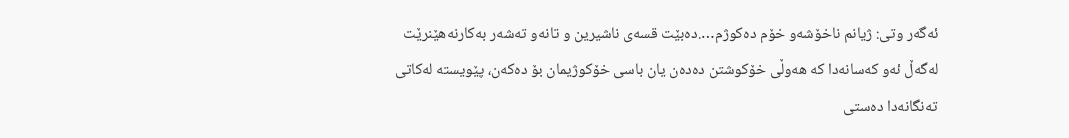ئه‌گه‌ر وتی: ژیانم ناخۆشه‌و خۆم ده‌كوژم….ده‌بێت قسه‌ی ناشیرین و تانه‌و ته‌شه‌ر به‌كارنه‌هێنرێت له‌گه‌ڵ ئه‌و كه‌سانه‌دا كه‌ هه‌وڵی خۆكوشتن ده‌ده‌ن یان باسی خۆكوژیمان بۆ ده‌كه‌ن، پێویسته‌ له‌كاتی ته‌نگانه‌دا ده‌ستی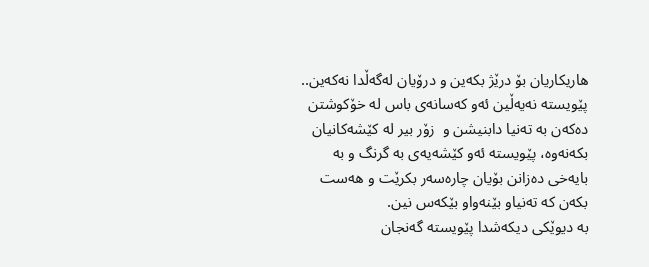هاریكاریان بۆ درێژ بكه‌ین و درۆیان له‌گه‌ڵدا نه‌كه‌ین.. پێویسته‌ نه‌یه‌ڵین ئه‌و كه‌سانه‌ی باس له‌ خۆكوشتن ده‌كه‌ن به‌ ته‌نیا دابنیشن و  زۆر بیر له‌ كێشه‌كانیان بكه‌نه‌وه‌، پێویسته‌ ئه‌و كێشه‌یه‌ی به‌ گرنگ و به‌ بایه‌خی ده‌زانن بۆیان چاره‌سه‌ر بكرێت و هه‌ست بكه‌ن كه‌ ته‌نیاو بێنه‌واو بێكه‌س نین.
به‌ دیوێكی دیكه‌شدا پێویسته‌ گه‌نجان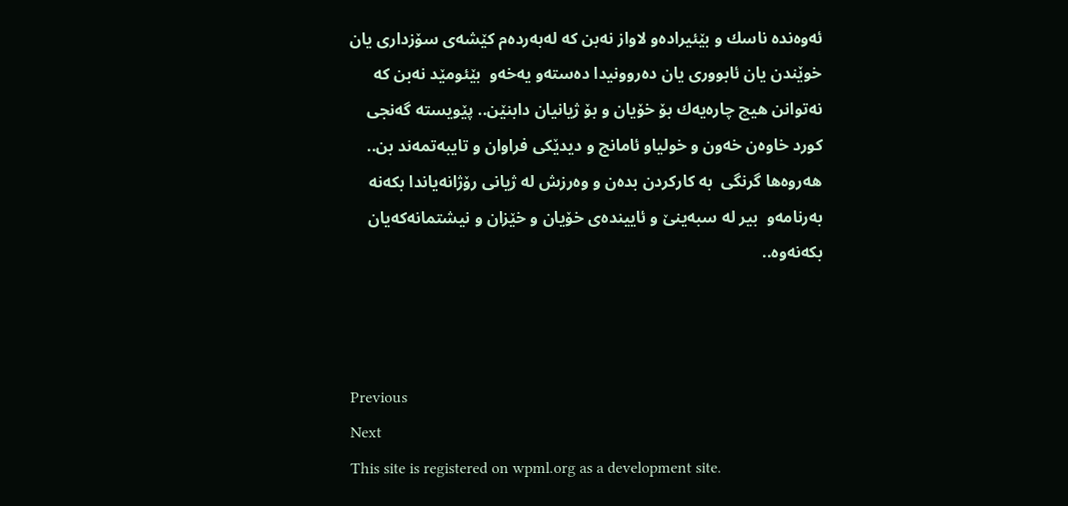ئه‌وه‌نده‌ ناسك و بێئیراده‌و لاواز نه‌بن كه‌ له‌به‌رده‌م كێشه‌ی سۆزداری یان خوێندن یان ئابووری یان ده‌روونیدا ده‌سته‌و یه‌خه‌و  بێئومێد نه‌بن كه‌ نه‌توانن هیچ چاره‌یه‌ك بۆ خۆیان و بۆ ژیانیان دابنێن.. پێویسته‌ گه‌نجی كورد خاوه‌ن خه‌ون و خولیاو ئامانج و دیدێكی فراوان و تایبه‌تمه‌ند بن.. هه‌روه‌ها گرنگی  به‌ كاركردن بده‌ن و وه‌رزش له‌ ژیانی رۆژانه‌یاندا بكه‌نه‌ به‌رنامه‌و  بیر له‌ سبه‌ینێ و ئایینده‌ی خۆیان و خێزان و نیشتمانه‌كه‌یان بكه‌نه‌وه‌..



Previous
Next
This site is registered on wpml.org as a development site.